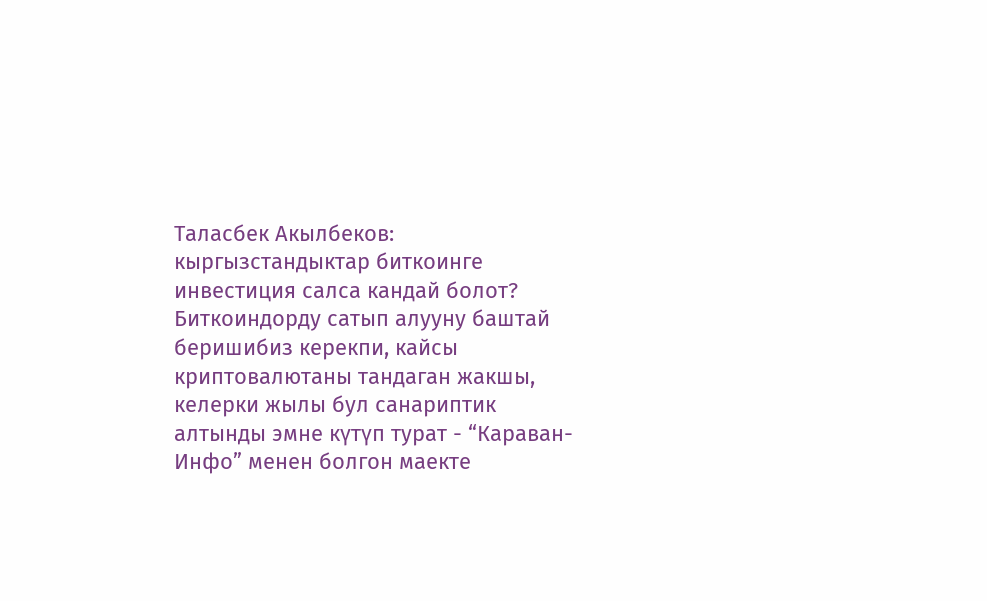Таласбек Акылбеков: кыргызстандыктар биткоинге инвестиция салса кандай болот?
Биткоиндорду сатып алууну баштай беришибиз керекпи, кайсы криптовалютаны тандаган жакшы, келерки жылы бул санариптик алтынды эмне күтүп турат - “Караван-Инфо” менен болгон маекте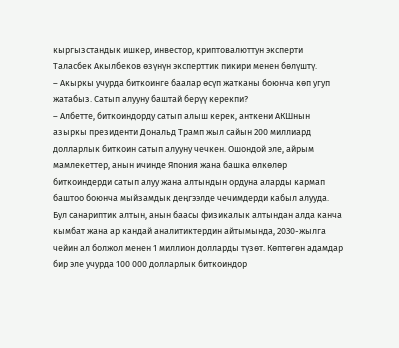кыргызстандык ишкер, инвестор, криптовалюттун эксперти Таласбек Акылбеков өзүнүн эксперттик пикири менен бөлүштү.
– Акыркы учурда биткоинге баалар өсүп жатканы боюнча көп угуп жатабыз. Сатып алууну баштай берүү керекпи?
– Албетте, биткоиндорду сатып алыш керек, анткени АКШнын азыркы президенти Дональд Трамп жыл сайын 200 миллиард долларлык биткоин сатып алууну чечкен. Ошондой эле, айрым мамлекеттер, анын ичинде Япония жана башка өлкөлөр биткоиндерди сатып алуу жана алтындын ордуна аларды кармап баштоо боюнча мыйзамдык деңгээлде чечимдерди кабыл алууда. Бул санариптик алтын, анын баасы физикалык алтындан алда канча кымбат жана ар кандай аналитиктердин айтымында, 2030-жылга чейин ал болжол менен 1 миллион долларды түзөт. Көптөгөн адамдар бир эле учурда 100 000 долларлык биткоиндор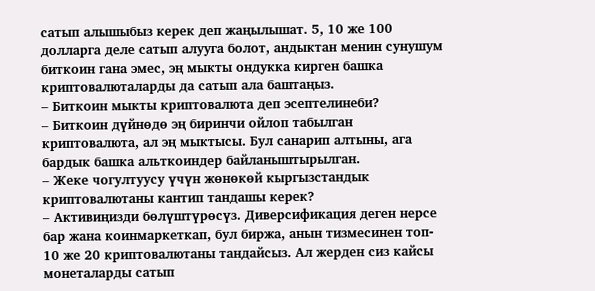сатып алышыбыз керек деп жаңылышат. 5, 10 же 100 долларга деле сатып алууга болот, андыктан менин сунушум биткоин гана эмес, эң мыкты ондукка кирген башка криптовалюталарды да сатып ала баштаңыз.
– Биткоин мыкты криптовалюта деп эсептелинеби?
– Биткоин дүйнөдө эң биринчи ойлоп табылган криптовалюта, ал эң мыктысы. Бул санарип алтыны, ага бардык башка альткоиндер байланыштырылган.
– Жеке чогултуусу үчүн жөнөкөй кыргызстандык криптовалютаны кантип тандашы керек?
– Активиңизди бөлүштүрөсүз. Диверсификация деген нерсе бар жана коинмаркеткап, бул биржа, анын тизмесинен топ- 10 же 20 криптовалютаны тандайсыз. Ал жерден сиз кайсы монеталарды сатып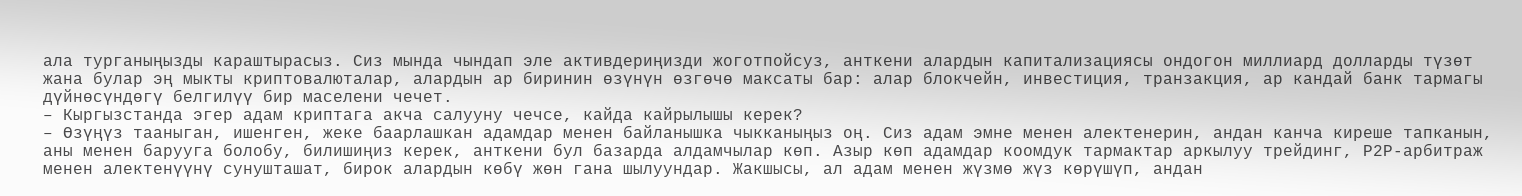ала турганыңызды караштырасыз. Сиз мында чындап эле активдериңизди жоготпойсуз, анткени алардын капитализациясы ондогон миллиард долларды түзөт жана булар эң мыкты криптовалюталар, алардын ар биринин өзүнүн өзгөчө максаты бар: алар блокчейн, инвестиция, транзакция, ар кандай банк тармагы дүйнөсүндөгү белгилүү бир маселени чечет.
– Кыргызстанда эгер адам криптага акча салууну чечсе, кайда кайрылышы керек?
– Өзүңүз тааныган, ишенген, жеке баарлашкан адамдар менен байланышка чыкканыңыз оң. Сиз адам эмне менен алектенерин, андан канча киреше тапканын, аны менен барууга болобу, билишиңиз керек, анткени бул базарда алдамчылар көп. Азыр көп адамдар коомдук тармактар аркылуу трейдинг, Р2Р-арбитраж менен алектенүүнү сунушташат, бирок алардын көбү жөн гана шылуундар. Жакшысы, ал адам менен жүзмө жүз көрүшүп, андан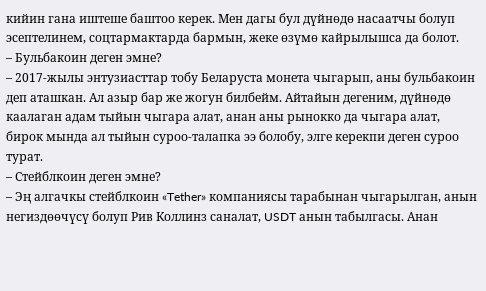кийин гана иштеше баштоо керек. Мен дагы бул дүйнөдө насаатчы болуп эсептелинем, соцтармактарда бармын, жеке өзүмө кайрылышса да болот.
– Бульбакоин деген эмне?
– 2017-жылы энтузиасттар тобу Беларуста монета чыгарып, аны бульбакоин деп аташкан. Ал азыр бар же жогун билбейм. Айтайын дегеним, дүйнөдө каалаган адам тыйын чыгара алат, анан аны рынокко да чыгара алат, бирок мында ал тыйын суроо-талапка ээ болобу, элге керекпи деген суроо турат.
– Стейблкоин деген эмне?
– Эң алгачкы стейблкоин «Tether» компаниясы тарабынан чыгарылган, анын негиздөөчүсү болуп Рив Коллинз саналат, USDT анын табылгасы. Анан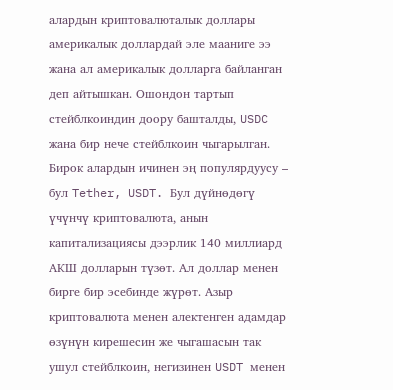алардын криптовалюталык доллары америкалык доллардай эле мааниге ээ жана ал америкалык долларга байланган деп айтышкан. Ошондон тартып стейблкоиндин доору башталды, USDC жана бир нече стейблкоин чыгарылган. Бирок алардын ичинен эң популярдуусу – бул Tether, USDT. Бул дүйнөдөгү үчүнчү криптовалюта, анын капитализациясы дээрлик 140 миллиард АКШ долларын түзөт. Ал доллар менен бирге бир эсебинде жүрөт. Азыр криптовалюта менен алектенген адамдар өзүнүн кирешесин же чыгашасын так ушул стейблкоин, негизинен USDT менен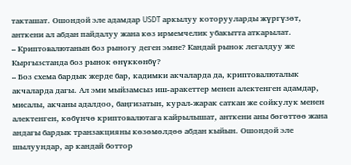такташат. Ошондой эле адамдар USDT аркылуу которууларды жүргүзөт, анткени ал абдан пайдалуу жана көз ирмемчелик убакытта аткарылат.
– Криптовалютанын боз рыногу деген эмне? Кандай рынок легалдуу же Кыргызстанда боз рынок өнүккөнбү?
– Боз схема бардык жерде бар, кадимки акчаларда да, криптовалюталык акчаларда дагы. Ал эми мыйзамсыз иш-аракеттер менен алектенген адамдар, мисалы, акчаны адалдоо, баңгизатын, курал-жарак саткан же сойкулук менен алектенген, көбүнчө криптовалютага кайрылышат, анткени аны бөгөттөө жана андагы бардык транзакцияны көзөмөлдөө абдан кыйын. Ошондой эле шылуундар, ар кандай боттор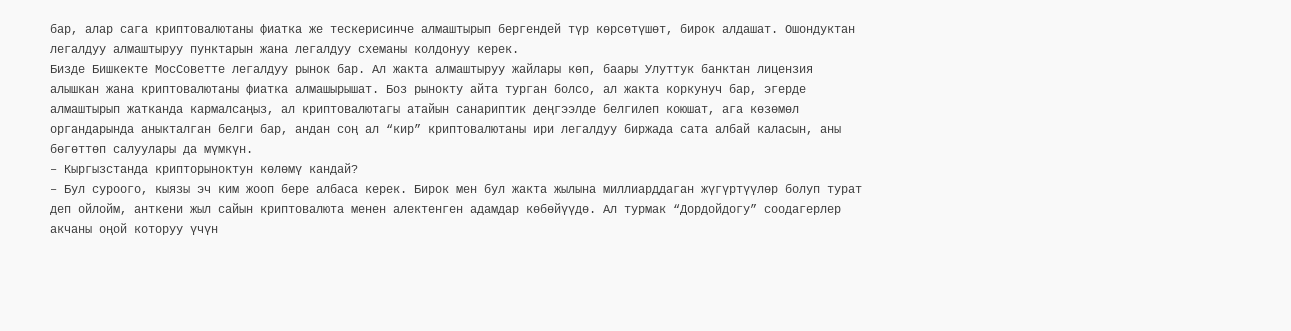бар, алар сага криптовалютаны фиатка же тескерисинче алмаштырып бергендей түр көрсөтүшөт, бирок алдашат. Ошондуктан легалдуу алмаштыруу пунктарын жана легалдуу схеманы колдонуу керек.
Бизде Бишкекте МосСоветте легалдуу рынок бар. Ал жакта алмаштыруу жайлары көп, баары Улуттук банктан лицензия алышкан жана криптовалютаны фиатка алмашырышат. Боз рынокту айта турган болсо, ал жакта коркунуч бар, эгерде алмаштырып жатканда кармалсаңыз, ал криптовалютагы атайын санариптик деңгээлде белгилеп коюшат, ага көзөмөл органдарында аныкталган белги бар, андан соң ал “кир” криптовалютаны ири легалдуу биржада сата албай каласын, аны бөгөттөп салуулары да мүмкүн.
– Кыргызстанда крипторыноктун көлөмү кандай?
– Бул суроого, кыязы эч ким жооп бере албаса керек. Бирок мен бул жакта жылына миллиарддаган жүгүртүүлөр болуп турат деп ойлойм, анткени жыл сайын криптовалюта менен алектенген адамдар көбөйүүдө. Ал турмак “Дордойдогу” соодагерлер акчаны оңой которуу үчүн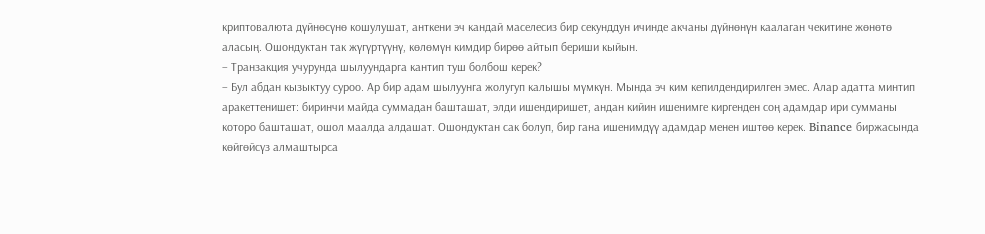криптовалюта дүйнөсүнө кошулушат, анткени эч кандай маселесиз бир секунддун ичинде акчаны дүйнөнүн каалаган чекитине жөнөтө аласың. Ошондуктан так жүгүртүүнү, көлөмүн кимдир бирөө айтып бериши кыйын.
– Транзакция учурунда шылуундарга кантип туш болбош керек?
– Бул абдан кызыктуу суроо. Ар бир адам шылуунга жолугуп калышы мүмкүн. Мында эч ким кепилдендирилген эмес. Алар адатта минтип аракеттенишет: биринчи майда суммадан башташат, элди ишендиришет, андан кийин ишенимге киргенден соң адамдар ири сумманы которо башташат, ошол маалда алдашат. Ошондуктан сак болуп, бир гана ишенимдүү адамдар менен иштөө керек. Binance биржасында көйгөйсүз алмаштырса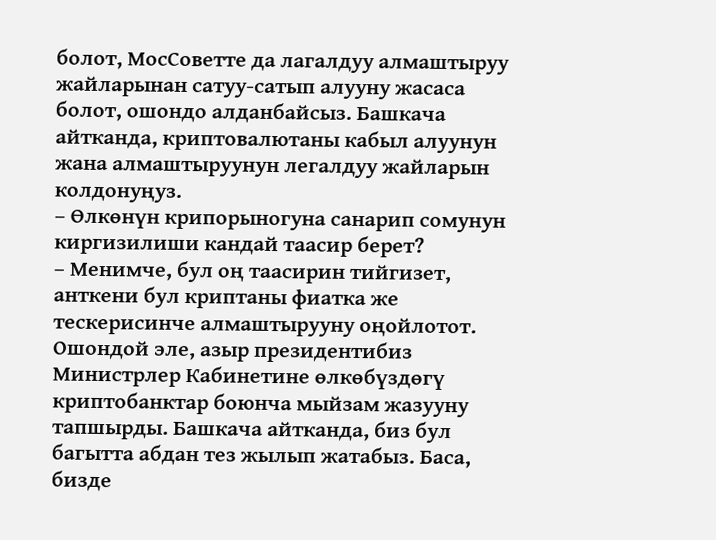болот, МосСоветте да лагалдуу алмаштыруу жайларынан сатуу-сатып алууну жасаса болот, ошондо алданбайсыз. Башкача айтканда, криптовалютаны кабыл алуунун жана алмаштыруунун легалдуу жайларын колдонуңуз.
– Өлкөнүн крипорыногуна санарип сомунун киргизилиши кандай таасир берет?
– Менимче, бул оң таасирин тийгизет, анткени бул криптаны фиатка же тескерисинче алмаштырууну оңойлотот. Ошондой эле, азыр президентибиз Министрлер Кабинетине өлкөбүздөгү криптобанктар боюнча мыйзам жазууну тапшырды. Башкача айтканда, биз бул багытта абдан тез жылып жатабыз. Баса, бизде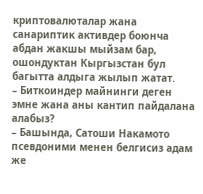криптовалюталар жана санариптик активдер боюнча абдан жакшы мыйзам бар, ошондуктан Кыргызстан бул багытта алдыга жылып жатат.
– Биткоиндер майнинги деген эмне жана аны кантип пайдалана алабыз?
– Башында, Сатоши Накамото псевдоними менен белгисиз адам же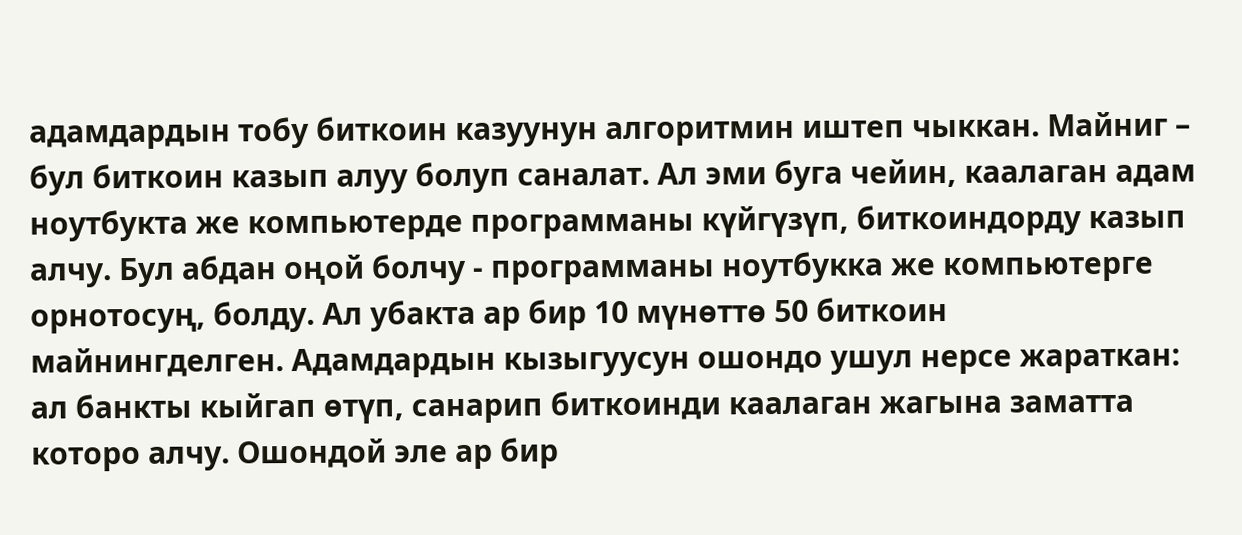адамдардын тобу биткоин казуунун алгоритмин иштеп чыккан. Майниг – бул биткоин казып алуу болуп саналат. Ал эми буга чейин, каалаган адам ноутбукта же компьютерде программаны күйгүзүп, биткоиндорду казып алчу. Бул абдан оңой болчу - программаны ноутбукка же компьютерге орнотосуң, болду. Ал убакта ар бир 10 мүнөттө 50 биткоин майнингделген. Адамдардын кызыгуусун ошондо ушул нерсе жараткан: ал банкты кыйгап өтүп, санарип биткоинди каалаган жагына заматта которо алчу. Ошондой эле ар бир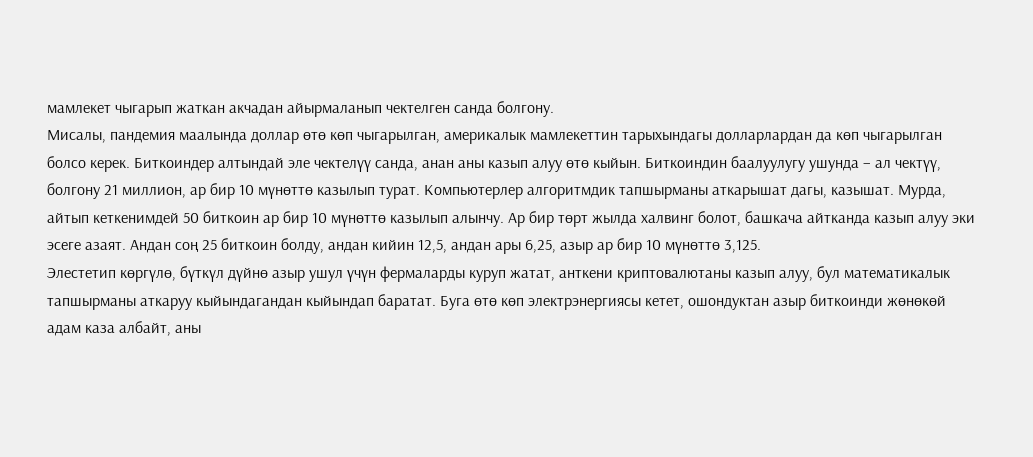мамлекет чыгарып жаткан акчадан айырмаланып чектелген санда болгону.
Мисалы, пандемия маалында доллар өтө көп чыгарылган, америкалык мамлекеттин тарыхындагы долларлардан да көп чыгарылган болсо керек. Биткоиндер алтындай эле чектелүү санда, анан аны казып алуу өтө кыйын. Биткоиндин баалуулугу ушунда – ал чектүү, болгону 21 миллион, ар бир 10 мүнөттө казылып турат. Компьютерлер алгоритмдик тапшырманы аткарышат дагы, казышат. Мурда, айтып кеткенимдей 50 биткоин ар бир 10 мүнөттө казылып алынчу. Ар бир төрт жылда халвинг болот, башкача айтканда казып алуу эки эсеге азаят. Андан соң 25 биткоин болду, андан кийин 12,5, андан ары 6,25, азыр ар бир 10 мүнөттө 3,125.
Элестетип көргүлө, бүткүл дүйнө азыр ушул үчүн фермаларды куруп жатат, анткени криптовалютаны казып алуу, бул математикалык тапшырманы аткаруу кыйындагандан кыйындап баратат. Буга өтө көп электрэнергиясы кетет, ошондуктан азыр биткоинди жөнөкөй адам каза албайт, аны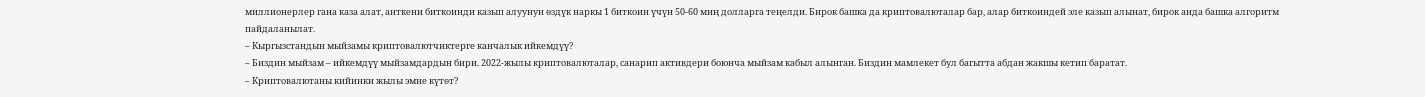миллионерлер гана каза алат, анткени биткоинди казып алуунун өздүк наркы 1 биткоин үчүн 50-60 миң долларга теңелди. Бирок башка да криптовалюталар бар, алар биткоиндей эле казып алынат, бирок анда башка алгоритм пайдаланылат.
– Кыргызстандын мыйзамы криптовалютчиктерге канчалык ийкемдүү?
– Биздин мыйзам – ийкемдүү мыйзамдардын бири. 2022-жылы криптовалюталар, санарип активдери боюнча мыйзам кабыл алынган. Биздин мамлекет бул багытта абдан жакшы кетип баратат.
– Криптовалютаны кийинки жылы эмне күтөт?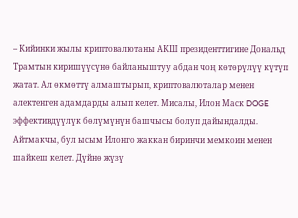– Кийинки жылы криптовалютаны АКШ президенттигине Дональд Трамтын киришүүсүнө байланыштуу абдан чоң көтөрүлүү күтүп жатат. Ал өкмөттү алмаштырып, криптовалюталар менен алектенген адамдарды алып келет. Мисалы, Илон Маск DOGE эффективдүүлүк бөлүмүнүн башчысы болуп дайындалды. Айтмакчы, бул ысым Илонго жаккан биринчи мемкоин менен шайкеш келет. Дүйнө жүзү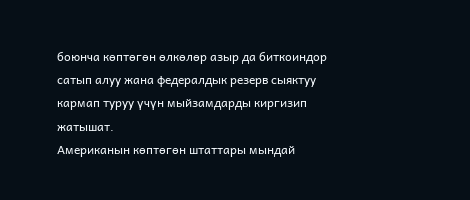боюнча көптөгөн өлкөлөр азыр да биткоиндор сатып алуу жана федералдык резерв сыяктуу кармап туруу үчүн мыйзамдарды киргизип жатышат.
Американын көптөгөн штаттары мындай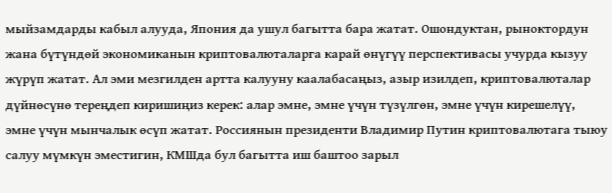мыйзамдарды кабыл алууда, Япония да ушул багытта бара жатат. Ошондуктан, рыноктордун жана бүтүндөй экономиканын криптовалюталарга карай өнүгүү перспективасы учурда кызуу жүрүп жатат. Ал эми мезгилден артта калууну каалабасаңыз, азыр изилдеп, криптовалюталар дүйнөсүнө тереңдеп киришиңиз керек: алар эмне, эмне үчүн түзүлгөн, эмне үчүн кирешелүү, эмне үчүн мынчалык өсүп жатат. Россиянын президенти Владимир Путин криптовалютага тыюу салуу мүмкүн эместигин, КМШда бул багытта иш баштоо зарыл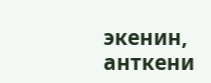экенин, анткени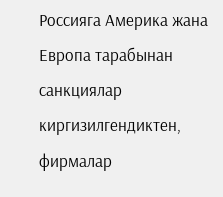Россияга Америка жана Европа тарабынан санкциялар киргизилгендиктен, фирмалар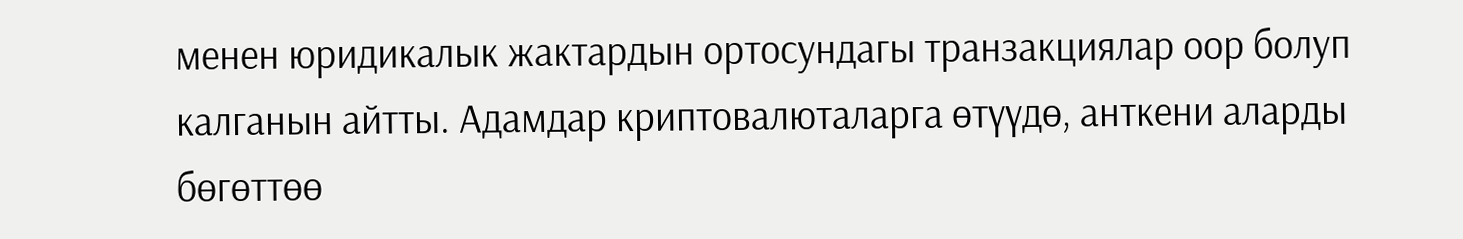менен юридикалык жактардын ортосундагы транзакциялар оор болуп калганын айтты. Адамдар криптовалюталарга өтүүдө, анткени аларды бөгөттөө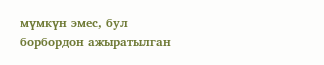мүмкүн эмес, бул борбордон ажыратылган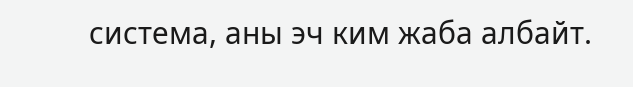система, аны эч ким жаба албайт.